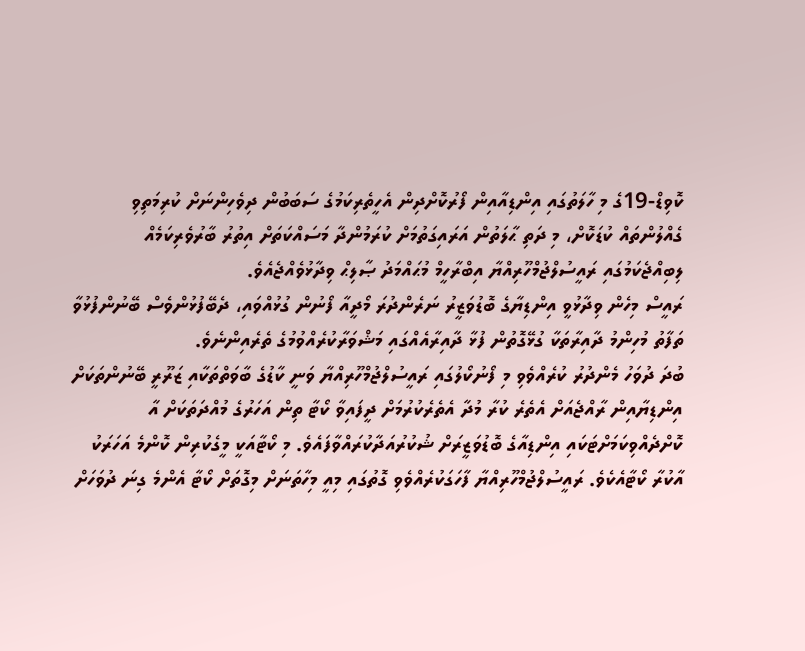ކޮވިޑް-19ގެ މި ހާލަތުގައި އިންޑިއާއިން ފޯރުކޮށްދިން އެހީތެރިކަމުގެ ސަބަބުން ދިވެހިންނަށް ކުރިމަތިވި ގެއްލުންތައް ކުޑަކޮށް، މި ދަތި ޙާލަތުން އަރައިގަތުމަށް ކުރަމުންދާ މަސައްކަތަށް އިތުރު ބާރުވެރިކަމެއް ލިބިއްޖެކަމުގައި ރައީސުލްޖުމްހޫރިއްޔާ އިބްރާހީމް މުޙައްމަދު ޞާލިޙް ވިދާޅުވެއްޖެއެވެ.
ރައީސް މިހެން ވިދާޅުވީ އިންޑިޔާގެ ބޮޑުވަޒީރު ނަރެންދުރަ މޯދީއާ ފޯނުން ގުޅުއްވައި، ދެބޭފުޅުންވެސް ބޭނުންފުޅުވާ ތަފާތު މުހިންމު ދާއިރާތަކާ ގުޅޭގޮތުން ފުޅާ ދާއިރާއެއްގައި މަޝްވަރާކުރެއްވުމުގެ ތެރެއިންނެވެ.
ބުދަ ދުވަހު މެންދުރު ކުރެއްވެވި މި ފޯނުކޯލުގައި ރައީސުލްޖުމްހޫރިއްޔާ ވަނީ ކާޑުގެ ބާވަތްތަކާއި ޒަރޫރީ ބޭނުންތަކަށް އިންޑިޔާއިން ރާއްޖެއަށް އެތެރެ ކުރާ މުދާ އެތެރެކުރުމަށް ދީފައިވާ ކޯޓާ ތިން އަހަރުގެ މުއްދަތަކަށް އާ ކޮށްދެއްވިކަމަށްޓަކައި އިންޑިއާގެ ބޮޑުވަޒީރަށް ޝުކުރުއަދާކުރައްވާފައެވެ. މި ކޯޓާއަކީ މީގެކުރިން ކޮންމެ އަހަރަކު އާކުރާ ކޯޓާއެކެވެ. ރައީސުލްޖުމްހޫރިއްޔާ ފާހަގަކުރެއްވެވި ގޮތުގައި މިއީ މިހާތަނަށް މިގޮތަށް ކޯޓާ އެންމެ ގިނަ ދުވަހަށް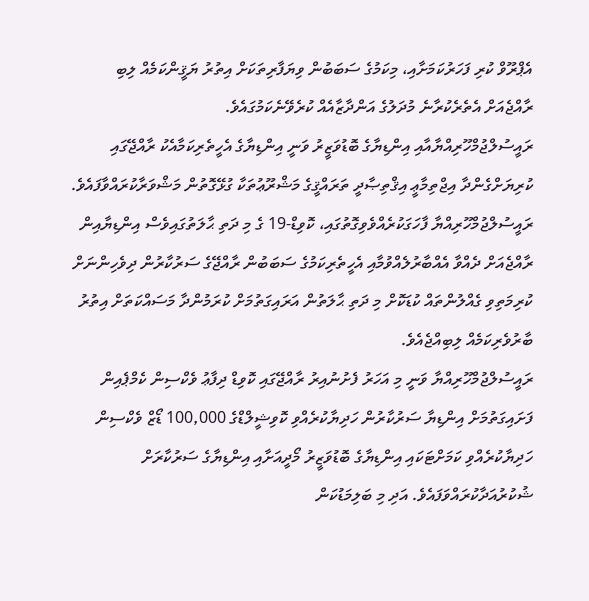އެޕްރޫވް ކުރި ފަހަރުކަމަށާއި، މިކަމުގެ ސަބަބުން ވިޔަފާރިތަކަށް އިތުރު ޔަޤީންކަމެއް ލިބި ރާއްޖެއަށް އެތެރެކުރާނެ މުދަލުގެ އަންދާޒާއެއް ކުރެވޭނެކަމުގައެވެ.
ރައީސުލްޖުމްހޫރިއްޔާއާއި އިންޑިޔާގެ ބޮޑުވަޒީރު ވަނީ އިންޑިޔާގެ އެހީތެރިކަމާއެކު ރާއްޖޭގައި ކުރިޔަށްގެންދާ އިޖްތިމާޢީ އިޤްތިޞާދީ ތަރައްޤީގެ މަޝްރޫޢުތަކާ ގުޅޭގޮތުން މަޝްވަރާކުރައްވާފައެވެ. ރައީސުލްޖުމްހޫރިއްޔާ ފާހަގަކުރެއްވެވިގޮތުގައި، ކޮވިޑް-19 ގެ މި ދަތި ޙާލަތުގައިވެސް އިންޑިޔާއިން ރާއްޖެއަށް ދެއްވާ އެއްބާރުލެއްވުމާއި އެހީތެރިކަމުގެ ސަބަބުން ރާއްޖޭގެ ސަރުކާރުން ދިވެހިންނަށް ކުރިމަތިވި ގެއްލުންތައް ކުޑަކޮށް މި ދަތި ޙާލަތުން އަރައިގަތުމަށް ކުރަމުންދާ މަސައްކަތަށް އިތުރު ބާރުވެރިކަމެއް ލިބިއްޖެއެވެ.
ރައީސުލްޖުމްހޫރިއްޔާ ވަނީ މި އަހަރު ފެށުނުއިރު ރާއްޖޭގައި ކޮވިޑް ދިފާޢު ވެކްސިން ކެމްޕެއިން ފަށައިގަތުމަށް އިންޑިޔާ ސަރުކާރުން ހަދިޔާކުރެއްވި ކޮވިޝީލްޑްގެ 100,000 ޑޯޒް ވެކްސިން ހަދިޔާކުރެއްވި ކަމަށްޓަކައި އިންޑިޔާގެ ބޮޑުވަޒީރު މޯދީއަށާއި އިންޑިޔާގެ ސަރުކާރަށް ޝުކުރުއަދާކުރައްވަފައެވެ. އަދި މި ބަލިމަޑުކަން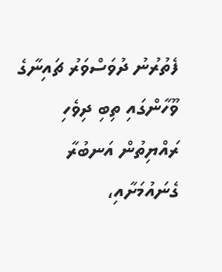ފެތުރުނު ދުވަސްވަރު ޗައިނާގެ ވޫހާންގައި ތިބި ދިވެހި ރައްޔިތުން އަނބުރާ ގެނައުމަށާއި،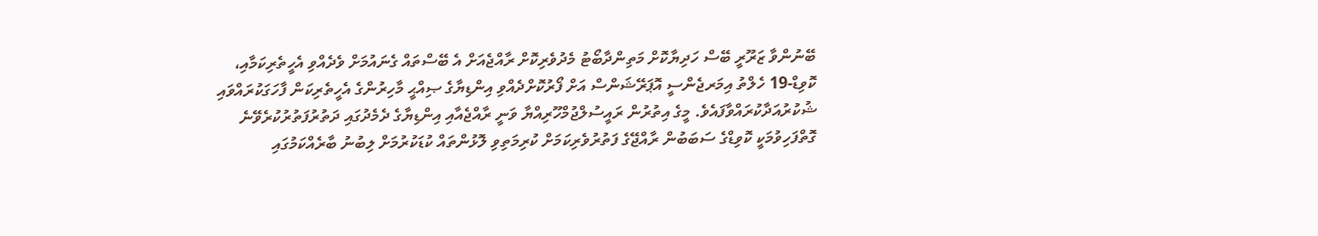ބޭނުންވާ ޒަރޫރީ ބޭސް ހަދިޔާކޮށް މަތިންދާބޯޓު މެދުވެރިކޮށް ރާއްޖެއަށް އެ ބޭސްތައް ގެނައުމަށް ވެދެއްވި އެހީތެރިކަމާއި، ކޮވިޑް-19 ހެލްތު އިމަރޖެންސީ އޮޕަރޭޝަންސް އަށް ފޯރުކޮށްދެއްވި އިންޑިޔާގެ ޞިއްޙީ މާހިރުންގެ އެހީތެރިކަން ފާހަގަކުރައްވައި ޝުކުރުއަދާކުރައްވާފައެވެ. މީގެ އިތުރުން ރައީސުލްޖުމްހޫރިއްޔާ ވަނީ ރާއްޖެއާއި އިންޑިޔާގެ ދެމެދުގައި ދަތުރުފަތުރުކުރެވޭނެ ގޮތްފަހިވުމަކީ ކޮވިޑްގެ ސަބަބުން ރާއްޖޭގެ ފަތުރުވެރިކަމަށް ކުރިމަތިވި ލޮޅުންތައް ކުޑަކުރުމަށް ލިބުނު ބާރެއްކަމުގައި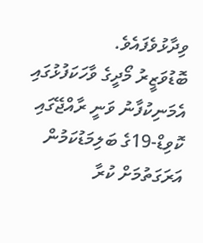ވިދާޅުވެފައެވެ.
ބޮޑުވަޒީރު މޯދީގެ ވާހަކަފުޅުގައި އެމަނިކުފާނު ވަނީ ރާއްޖޭގައި ކޮވިޑް-19ގެ ބަލިމަޑުކަމުން އަރަގަތުމަށް ކުރާ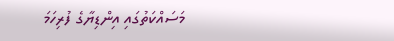މަސައްކަތުގައި އިންޑިޔާގެ ފުރިހަމަ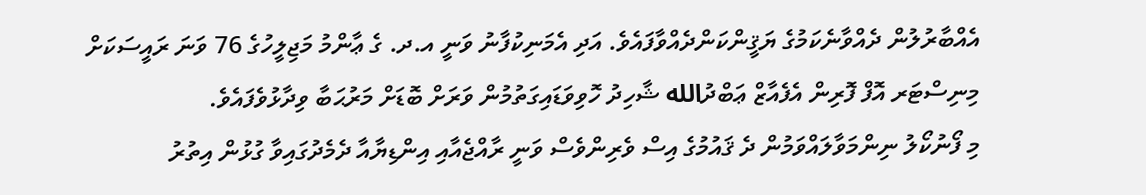އެއްބާރުލުން ދެއްވާނެކަމުގެ ޔަޤީންކަންދެއްވާފައެވެ. އަދި އެމަނިކުފާނު ވަނީ އ.ދ. ގެ ޢާންމު މަޖިލީހުގެ 76 ވަނަ ރައީސަކަށް މިނިސްޓަރ އޮފް ފޮރިން އެފެއާޒް ޢަބްދުالله ޝާހިދު ހޮވިވަޑައިގަތުމުން ވަރަށް ބޮޑަށް މަރުޙަބާ ވިދާޅުވެފައެވެ.
މި ފޯނުކޯލު ނިންމަވާލައްވަމުން ދެ ޤައުމުގެ އިސް ވެރިންވެސް ވަނީ ރާއްޖެއާއި އިންޑިޔާއާ ދެމެދުގައިވާ ގުޅުން އިތުރު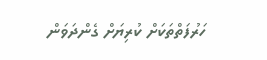ހަރުފަތްތަކަށް ކުރިޔަށް ގެންދަވަން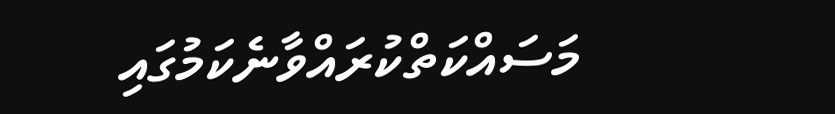މަސައްކަތްކުރައްވާނެކަމުގައި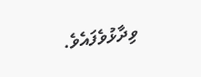ވިދާޅުވެފައެވެ.